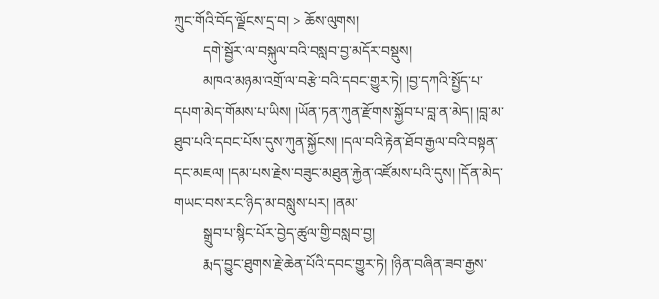ཀྲུང་གོའི་བོད་ལྗོངས་དྲ་བ། > ཆོས་ལུགས།
        དགེ་སྦྱོར་ལ་བསྐུལ་བའི་བསླབ་བྱ་མདོར་བསྡུས།
        མཁའ་མཉམ་འགྲོ་ལ་བརྩེ་བའི་དབང་གྱུར་ཏེ། །བྱ་དཀའི་སྤྱོད་པ་དཔག་མེད་གོམས་པ་ཡིས། །ཡོན་ཏན་ཀུན་རྫོགས་སྐྱོབ་པ་བླ་ན་མེད། །བླ་མ་ཐུབ་པའི་དབང་པོས་དུས་ཀུན་སྐྱོངས། །དལ་བའི་རྟེན་ཐོབ་རྒྱལ་བའི་བསྟན་དང་མཇལ། །དམ་པས་རྗེས་བཟུང་མཐུན་རྐྱེན་འཛོམས་པའི་དུས། །དོན་མེད་གཡང་བས་རང་ཉིད་མ་བསླུས་པར། །ནམ་
        སྒྲུབ་པ་སྙིང་པོར་བྱེད་ཚུལ་གྱི་བསླབ་བྱ།
        རྨད་བྱུང་ཐུགས་རྗེ་ཆེན་པོའི་དབང་གྱུར་ཏེ། །ཉིན་བཞིན་ཟབ་རྒྱས་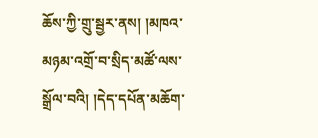ཆོས་ཀྱི་གྲུ་སྦྱར་ནས། །མཁའ་མཉམ་འགྲོ་བ་སྲིད་མཚོ་ལས་སྒྲོལ་བའི། །དེད་དཔོན་མཆོག་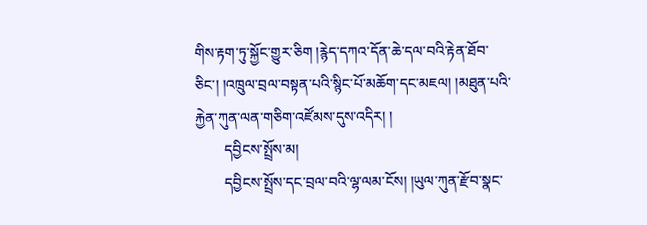གིས་རྟག་ཏུ་སྐྱོང་གྱུར་ཅིག །རྙེད་དཀའ་དོན་ཆེ་དལ་བའི་རྟེན་ཐོབ་ཅིང་། །འཁྲུལ་བྲལ་བསྟན་པའི་སྙིང་པོ་མཆོག་དང་མཇལ། །མཐུན་པའི་རྐྱེན་ཀུན་ལན་གཅིག་འཛོམས་དུས་འདིར། །
        དབྱིངས་སྤྲོས་མ།
        དབྱིངས་སྤྲོས་དང་བྲལ་བའི་ལྷ་ལམ་ངོས། །ཡུལ་ཀུན་རྫོབ་སྣང་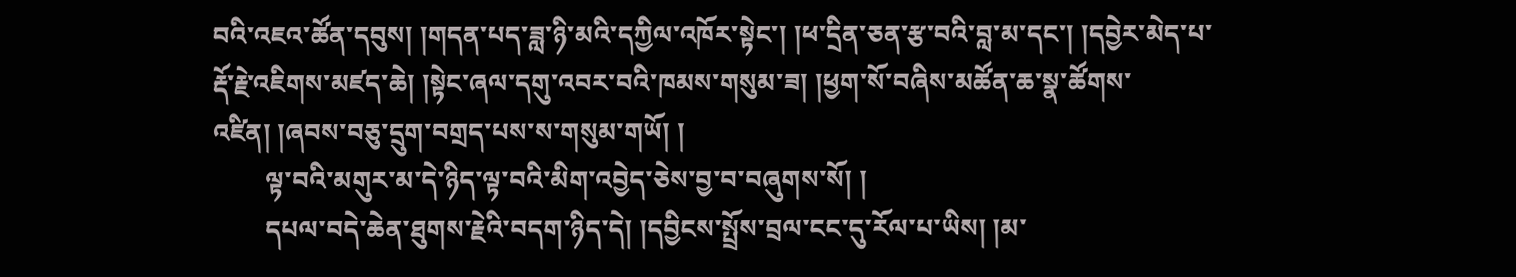བའི་འཇའ་ཚོན་དབུས། །གདན་པད་ཟླ་ཉི་མའི་དཀྱིལ་འཁོར་སྟེང་། །ཕ་དྲིན་ཅན་རྩ་བའི་བླ་མ་དང་། །དབྱེར་མེད་པ་རྡོ་རྗེ་འཇིགས་མཛད་ཆེ། །སྟེང་ཞལ་དགུ་འབར་བའི་ཁམས་གསུམ་ཟ། །ཕྱག་སོ་བཞིས་མཚོན་ཆ་སྣ་ཚོགས་འཛིན། །ཞབས་བཅུ་དྲུག་བགྲད་པས་ས་གསུམ་གཡོ། །
        ལྟ་བའི་མགུར་མ་དེ་ཉིད་ལྟ་བའི་མིག་འབྱེད་ཅེས་བྱ་བ་བཞུགས་སོ། །
        དཔལ་བདེ་ཆེན་ཐུགས་རྗེའི་བདག་ཉིད་དེ། །དབྱིངས་སྤྲོས་བྲལ་ངང་དུ་རོལ་པ་ཡིས། །མ་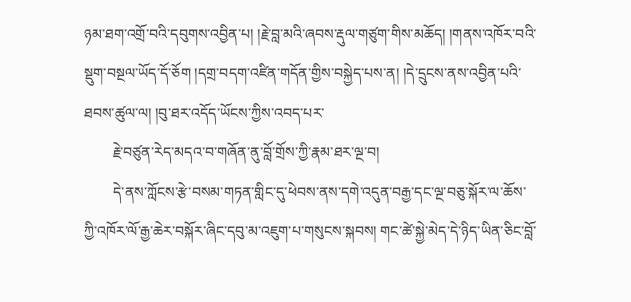ཉམ་ཐག་འགྲོ་བའི་དབུགས་འབྱིན་པ། །རྗེ་བླ་མའི་ཞབས་རྡུལ་གཙུག་གིས་མཆོད། །གནས་འཁོར་བའི་སྡུག་བསྔལ་ཡོད་དོ་ཅོག །དགྲ་བདག་འཛིན་གདོན་གྱིས་བསྐྱེད་པས་ན། །དེ་དྲུངས་ནས་འབྱིན་པའི་ཐབས་ཚུལ་ལ། །བུ་ཐར་འདོད་ཡོངས་ཀྱིས་འབད་པར་
        རྗེ་བཙུན་རེད་མདའ་བ་གཞོན་ནུ་བློ་གྲོས་ཀྱི་རྣམ་ཐར་ལྔ་བ།
        དེ་ནས་ཀློངས་རྩེ་བསམ་གཏན་གླིང་དུ་ཕེབས་ནས་དགེ་འདུན་བརྒྱ་དང་ལྔ་བཅུ་སྐོར་ལ་ཆོས་ཀྱི་འཁོར་ལོ་རྒྱ་ཆེར་བསྐོར་ཞིང་དབུ་མ་འཇུག་པ་གསུངས་སྐབས། གང་ཚེ་སྐྱེ་མེད་དེ་ཉིད་ཡིན་ཅིང་བློ་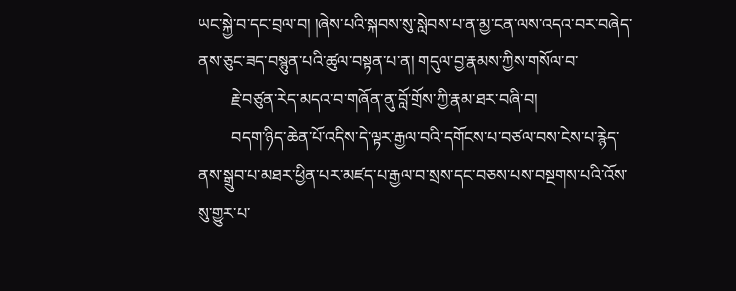ཡང་སྐྱེ་བ་དང་བྲལ་བ། །ཞེས་པའི་སྐབས་སུ་སླེབས་པ་ན་མྱ་ངན་ལས་འདའ་བར་བཞེད་ནས་ཅུང་ཟད་བསྙུན་པའི་ཚུལ་བསྟན་པ་ན། གདུལ་བྱ་རྣམས་ཀྱིས་གསོལ་བ་
        རྗེ་བཙུན་རེད་མདའ་བ་གཞོན་ནུ་བློ་གྲོས་ཀྱི་རྣམ་ཐར་བཞི་བ།
        བདག་ཉིད་ཆེན་པོ་འདིས་དེ་ལྟར་རྒྱལ་བའི་དགོངས་པ་བཙལ་བས་ངེས་པ་རྙེད་ནས་སྒྲུབ་པ་མཐར་ཕྱིན་པར་མཛད་པ་རྒྱལ་བ་སྲས་དང་བཅས་པས་བསྔགས་པའི་འོས་སུ་གྱུར་པ་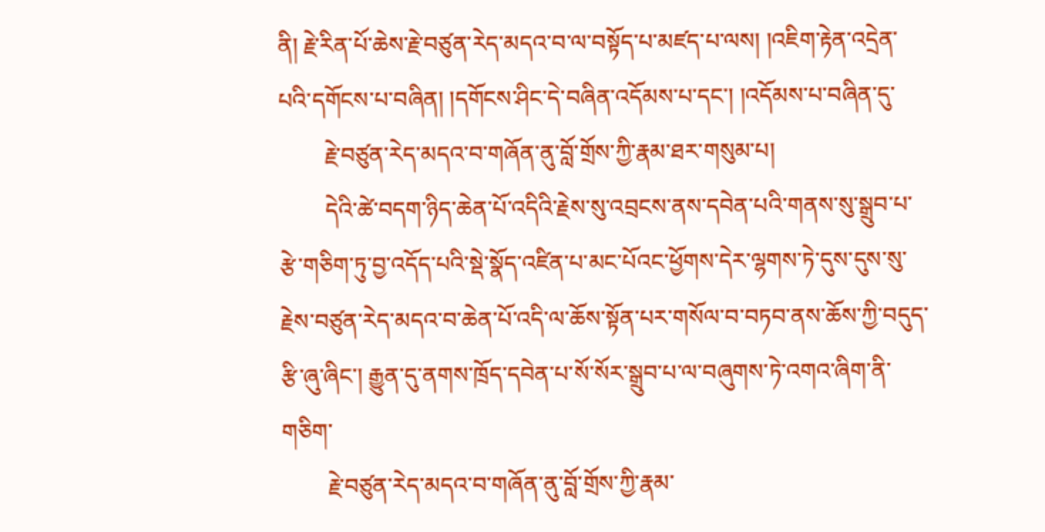ནི། རྗེ་རིན་པོ་ཆེས་རྗེ་བཙུན་རེད་མདའ་བ་ལ་བསྟོད་པ་མཛད་པ་ལས། །འཇིག་རྟེན་འདྲེན་པའི་དགོངས་པ་བཞིན། །དགོངས་ཤིང་དེ་བཞིན་འདོམས་པ་དང་། །འདོམས་པ་བཞིན་དུ་
        རྗེ་བཙུན་རེད་མདའ་བ་གཞོན་ནུ་བློ་གྲོས་ཀྱི་རྣམ་ཐར་གསུམ་པ།
        དེའི་ཚེ་བདག་ཉིད་ཆེན་པོ་འདིའི་རྗེས་སུ་འབྲངས་ནས་དབེན་པའི་གནས་སུ་སྒྲུབ་པ་རྩེ་གཅིག་ཏུ་བྱ་འདོད་པའི་སྡེ་སྣོད་འཛིན་པ་མང་པོའང་ཕྱོགས་དེར་ལྷགས་ཏེ་དུས་དུས་སུ་རྗེས་བཙུན་རེད་མདའ་བ་ཆེན་པོ་འདི་ལ་ཆོས་སྟོན་པར་གསོལ་བ་བཏབ་ནས་ཆོས་ཀྱི་བདུད་རྩི་ཞུ་ཞིང་། རྒྱུན་དུ་ནགས་ཁྲོད་དབེན་པ་སོ་སོར་སྒྲུབ་པ་ལ་བཞུགས་ཏེ་འགའ་ཞིག་ནི་གཅིག་
        རྗེ་བཙུན་རེད་མདའ་བ་གཞོན་ནུ་བློ་གྲོས་ཀྱི་རྣམ་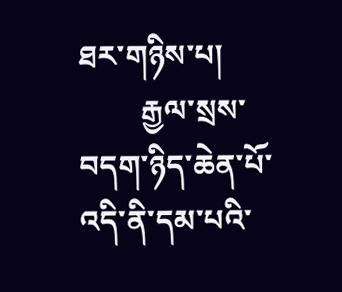ཐར་གཉིས་པ།
        རྒྱལ་སྲས་བདག་ཉིད་ཆེན་པོ་འདི་ནི་དམ་པའི་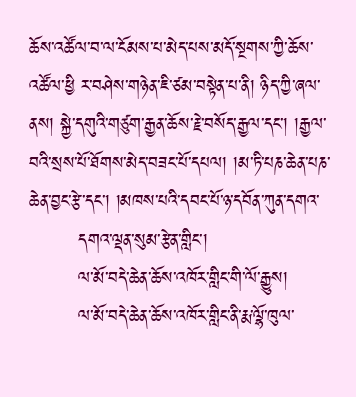ཆོས་འཚོལ་བ་ལ་ངོམས་པ་མེད་པས་མདོ་སྔགས་ཀྱི་ཆོས་འཚོལ་ཕྱི ར་བཤེས་གཉེན་ཇི་ཙམ་བསྟེན་པ་ནི། ཉིད་ཀྱི་ཞལ་ནས། སྐྱེ་དགུའི་གཙུག་རྒྱན་ཆོས་རྗེ་བསོད་རྒྱལ་དང་། །རྒྱལ་བའི་སྲས་པོ་ཐོགས་མེད་བཟང་པོ་དཔལ། །མ་ཏི་པཎ་ཆེན་པཎ་ཆེན་བྱང་རྩེ་དང་། །མཁས་པའི་དབང་པོ་ཉ་དབོན་ཀུན་དགའ་
        དགའ་ལྡན་སུམ་རྩེན་གླིང་།
        ལ་མོ་བདེ་ཆེན་ཆོས་འཁོར་གླིང་གི་ལོ་རྒྱུས།
        ལ་མོ་བདེ་ཆེན་ཆོས་འཁོར་གླིང་ནི་རྨ་ལྷོ་ཁུལ་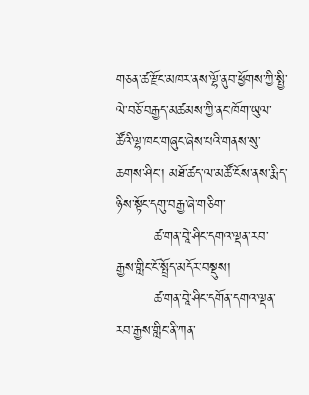གཅན་ཚ་རྫོང་མཁར་ནས་ལྷོ་ནུབ་ཕྱོགས་ཀྱི་སྤྱི་ལེ་བཅོ་བརྒྱད་མཚམས་ཀྱི་ནང་ཁོག་ཡུལ་ཚོའི་ལྷ་ཁང་གཞུང་ཞེས་པའི་གནས་སུ་ཆགས་ཤིང་། མཐོ་ཚད་ལ་མཚོ་ངོས་ནས་རྨིད་ཉིས་སྟོང་དགུ་བརྒྱ་ཞེ་གཅིག་
        ཚ་གན་བཱེ་ཤིང་དགའ་ལྡན་རབ་རྒྱས་གླིང་ངོ་སྤྲོད་མདོར་བསྡུས།
        ཚ་གན་བཱེ་ཤིང་དགོན་དགའ་ལྡན་རབ་རྒྱས་གླིང་ནི་ཀན་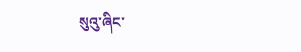སུའུ་ཞིང་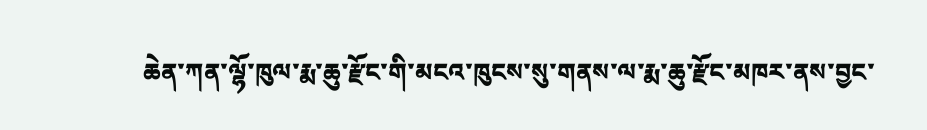ཆེན་ཀན་ལྷོ་ཁུལ་རྨ་ཆུ་རྫོང་གི་མངའ་ཁུངས་སུ་གནས་ལ་རྨ་ཆུ་རྫོང་མཁར་ནས་བྱང་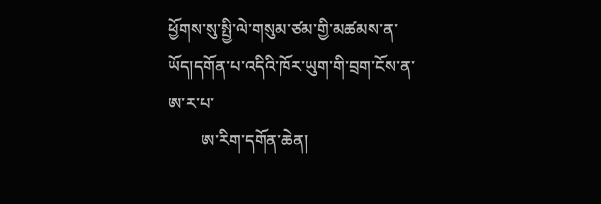ཕྱོགས་སུ་སྤྱི་ལེ་གསུམ་ཙམ་གྱི་མཚམས་ན་ཡོད།དགོན་པ་འདིའི་ཁོར་ཡུག་གི་བྲག་ངོས་ན་ཨ་ར་པ་
        ཨ་རིག་དགོན་ཆེན།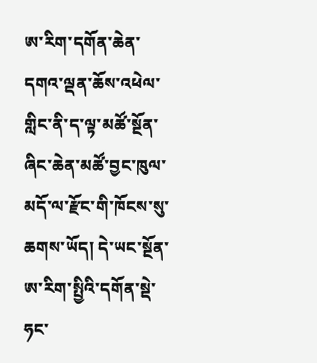ཨ་རིག་དགོན་ཆེན་དགའ་ལྡན་ཆོས་འཕེལ་གླིང་ནི་ད་ལྟ་མཚོ་སྔོན་ཞིང་ཆེན་མཚོ་བྱང་ཁུལ་མདོ་ལ་རྫོང་གི་ཁོངས་སུ་ཆགས་ཡོད། དེ་ཡང་སྔོན་ཨ་རིག་སྤྱིའི་དགོན་སྡེ་ཧང་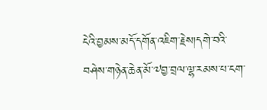ངེའི་བྱམས་མདོ་དགོན་འཇིག་རྗེས།དགེ་བའི་བཤེས་གཉེན་ཆེན་མོ་༧བྱ་བྲལ་ལྷ་རམས་པ་ངག་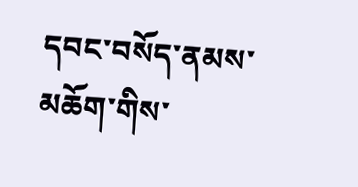དབང་བསོད་ནམས་མཆོག་གིས་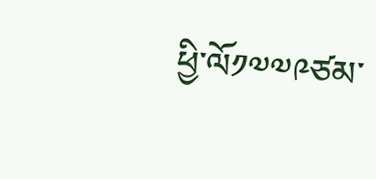ཕྱི་ལོ༡༧༧༩ཙམ་